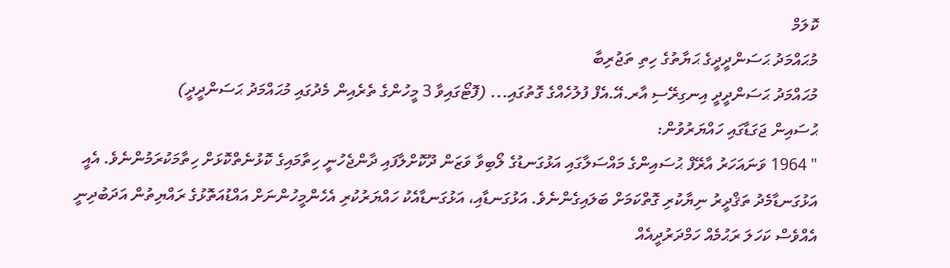ކޮލަމް
މުޙައްމަދު ޙަސަންދީދީގެ ޙަޔާތުގެ ހިތި ތަޖުރިބާ
މުޙައްމަދު ޙަސަންދީދީ އިނގިރޭސި އާރ.އޭ.އެފް ފުލުހެއްގެ ގޮތުގައި... (ފޮޓޯގައިވާ 3 މީހުންގެ ތެރެއިން މެދުގައި މުޙައްމަދު ޙަސަންދީދީ)
ޙުސައިން ޖަގަޑާގައި ހައްޔަރުވުން:
" 1964 ވަނައަހަރު އާރޭފް ޙުސައިންގެ މައްސަލާގައި އަޅުގަނޑުގެ ލޯބިވާ ވަޒަން ދޫކޮށްލާފައި ދާންޖެހުނީ ހިތާމައިގެ ކޮޅުނެތްކޮޅަށް ހިތާމަކުރަމުންނެވެ. އެއީ އަޅުގަނޑާމެދު ތަޤްދީރު ނިޔާކުރި ގޮތްކަމަށް ބަލައިގެންނެވެ. އަޅުގަނޑާއި، އަޅުގަނޑާއެކު ހައްޔަރުކުރި އެހެންމީހުންނަށް އައްޑުއަތޮޅުގެ ރައްޔިތުން އަދަބުދިނީ އެއްވެސް ކަހަލަ ރަޙުމެއް ހަމްދަރުދީއެއް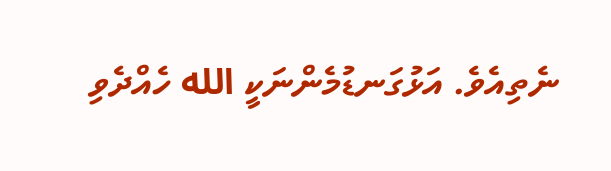ނެތިއެވެ. އަޅުގަނޑުމެންނަކީ الله ހެއްދެވި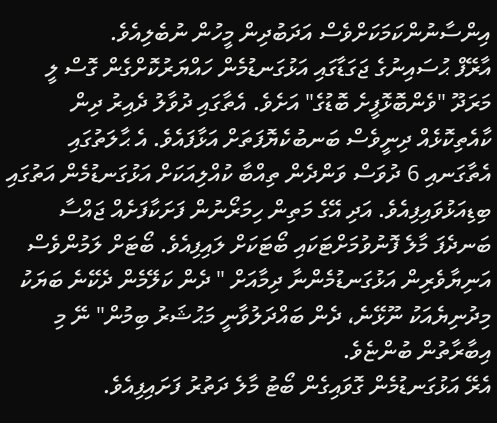އިންސާނުންކަމަކަށްވެސް އަދަބުދިން މީހުން ނުބެލިއެވެ.
އާރޭފް ޙުސައިނުގެ ޖަގަޑާގައި އަޅުގަނޑުމެން ހައްޔަރުކޮށްގެން ގޮސް ލީ މަރަދޫ "ވެންބޮޅޮފީށެ ބޮޑުގެ" އަށެވެ. އެތާގައި ދުވާލު ދެއިރު ދިން ކާއެތިކޮޅެއް ދިނީވެސް ބަނބުކެޔޮފަތަށް އަޅާފައެވެ. އެ ޙާލަތުގައި އެތާގަނއި 6 ދުވަސް ވަންދެން ތިއްބާ ކުއްލިއަކަށް އަޅުގަނޑުމެން އަތުގައި ބިޑިއަޅުވައިފިއެވެ. އަދި އޭގެ މަތިން ހިމަރޯނުން ފަށަކާފަށެއް ޖައްސާ ބަނދެފަ މާލެ ފޮނުވުމަށްޓަކައި ބޯޓަކަށް ލައިފިއެވެ. ބޯޓަށް ލަމުންވެސް އަނިޔާވެރިން އަޅުގަނޑުމެންނާ ދިމާއަށް " ދެން ކަލޭމެން ދެކޭނެ ބަޔަކު މިދުނިޔެއަކު ނޫޅޭނެ، ދެން ބައްދަލުވާނީ މަޙުޝަރު ބިމުން" ނޭ މި އިބާރާތުން ބުންޏެވެ.
އެރޭ އަޅުގަނޑުމެން ގޮވައިގެން ބޯޓު މާލެ ދަތުރު ފަށައިފިއެވެ.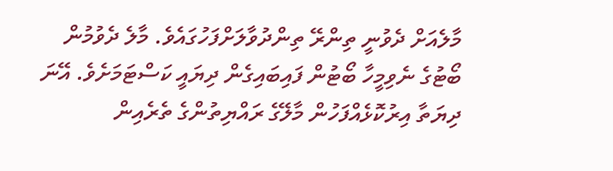މާލެއަށް ދެވުނީ ތިންރޭ ތިންދުވާލަށްފަހުގައެވެ. މާލެ ދެވުމުން ބޯޓުގެ ނެވިމީހާ ބޯޓުން ފައިބައިގެން ދިޔައީ ކަސްޓަމަށެވެ. އޭނަ ދިޔަތާ އިރުކޮޅެއްފަހުން މާލޭގެ ރައްޔިތުންގެ ތެރެއިން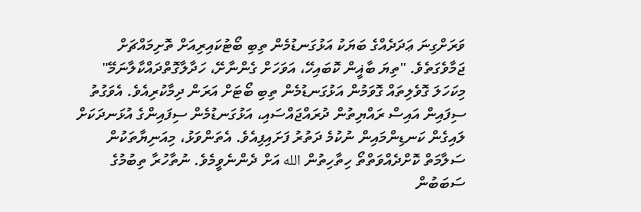ވަރަށްގިނަ ޢަދަދެއްގެ ބަޔަކު އަޅުގަނޑުމެން ތިބި ބޯޓުކައިރިއަށް ތޮށިމައްޗަށް ޖަމާވެގަތެވެ. "ތިޔަ ބާޣީން ކޮބައިހޭ، އަވަހަށް ގެންނާށޭ، ހަދާލާގޮތްދައްކާލާނަމޭ" މިކަހަލަ ގޮވެލިތައް ގޮވަމުން އަޅުގަނޑުމެން ތިބި ބޯޓަށް އަރަން ދިމާކުރިއެވެ. އެވަގުތު ސިފައިން އައިސް ރައްޔިތުން ދުރައްޖައްސައި، އަޅުގަނޑުމެން ސިފައިންގެ އުޅަނދަކަށް ލައިގެން ކަނޑިންމައިން ނުކުމެ ދަތުރު ފަށައިފިއެވެ. އެތަންވަޅު، މިއަނިޔާތަކުން ސަލާމަތް ކޮށްދެއްވަތްތޯ ހިތާހިތުން الله އަށް ދެންނެވީމެވެ. ނުތާހުރާ ތިބުމުގެ ސަބަބުން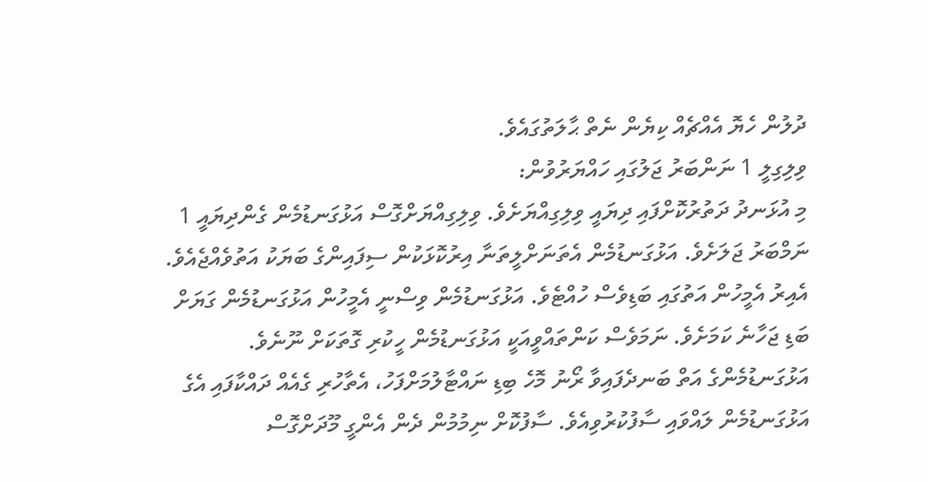ދުލުން ހެޔޮ އެއްޗެއް ކިޔެން ނެތް ޙާލަތުގައެވެ.
ވިލިގިލީ 1 ނަންބަރު ޖަލުގައި ހައްޔަރުވުން:
މި އުޅަނދު ދަތުރުކޮށްފައި ދިޔައީ ވިލިގިއްޔަށެވެ. ވިލިގިއްޔަށްގޮސް އަޅުގަނޑުމެން ގެންދިޔައީ 1 ނަމްބަރު ޖަލަށެވެ. އަޅުގަނޑުމެން އެތަނަށްލީތަނާ އިރުކޮޅަކުން ސިފައިންގެ ބަޔަކު އަތުވެއްޖެއެވެ. އެއިރު އެމީހުން އަތުގައި ބަޑިވެސް ހުއްޓެވެ. އަޅުގަނޑުމެން ވިސްނީ އެމީހުން އަޅުގަނޑުމެން ގަޔަށް ބަޑި ޖަހާނެ ކަމަށެވެ. ނަމަވެސް ކަންތައްވީއަކީ އަޅުގަނޑުމެން ހީކުރި ގޮތަކަށް ނޫނެވެ. އަޅުގަނޑުމެންގެ އަތް ބަނދެފައިވާ ރޯނު މޮހެ ބިޑި ނައްޓާލުމަށްފަހު، އެތާހުރި ގެއެއް ދައްކާފައި އެގެ އަޅުގަނޑުމެން ލައްވައި ސާފުކުރުވިއެވެ. ސާފުކޮށް ނިމުމުން ދެން އެންގީ މޫދަށްގޮސް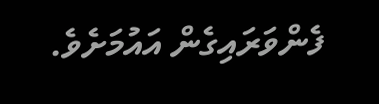ފެންވަރައިގެން އައުމަށެވެ.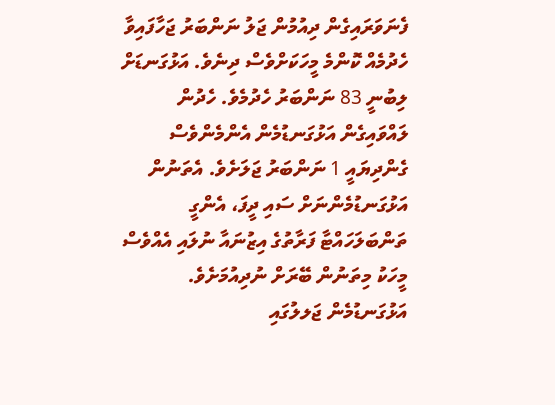ފެނަވަރައިގެން ދިއުމުން ޖަލު ނަންބަރު ޖަހާފައިވާ ހެދުމެއް ކޮންމެ މީހަކަށްވެސް ދިނެވެ. އަޅުގަނޑަށް ލިބުނީ 83 ނަންބަރު ހެދުމެވެ. ހެދުން ލައްވައިގެން އަޅުގަނޑުމެން އެންމެންވެސް ގެންދިޔައީ 1 ނަންބަރު ޖަލަށެވެ. އެތަނުން އަޅުގަނޑުމެންނަށް ސައި ދީފަ، އެންގީ ތަންބަލަހައްޓާ ފަރާތުގެ އިޒުނައާ ނުލައި އެއްވެސް މީހަކު މިތަނުން ބޭރަށް ނުދިއުމަށެވެ.
އަޅުގަނޑުމެން ޖަލލުގައި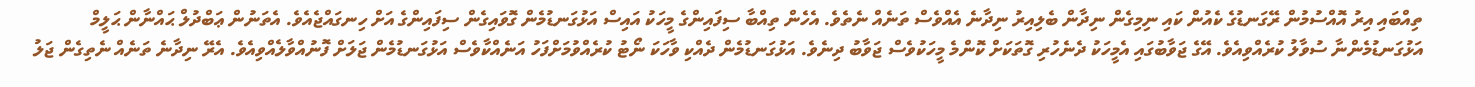ތިއްބައި އިރު އޮއްސުމުން ރޭގަނޑުގެ ކެއުން ކައި ނިމިގެން ނިދާން ބެލިއިރު ނިދާނެ އެއްވެސް ތަނެއް ނެތެވެ. އެހެން ތިއްބާ ސިފައިންގެ މީހަކު އައިސް އަޅުގަނޑުމެން ގޮވައިގެން ސިފައިންގެ އަށް ހިނގައްޖެއެވެ. އެތަނުން ޢަބްދުލް ޙައްނާން ޙަލީމް އަޅުގަނޑުމެންނާ ސުވާލު ކުރެއްވިއެވެ. އޭގެ ޖަވާބުގައި އެމީހަކު ދެނެހުރި ގޮތަކަށް ކޮންމެ މީހަކުވެސް ޖަވާބު ދިނެވެ. އަޅުގަނޑުމެން ދެއްކި ވާހަކަ ނޯޓު ކުރެއްވުމަށްފަހު އަނެއްކާވެސް އަޅުގަނޑުމެން ޖަލަށް ފޮނުއްވާލެއްވިއެވެ. އެރޭ ނިދާނެ ތަނެއް ނެތިގެން ޖަލު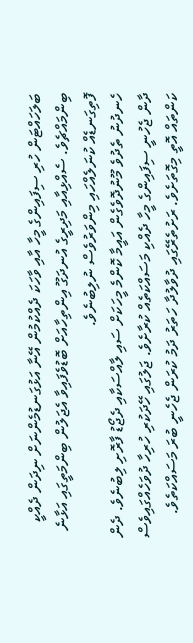ބަލަހައްޓަން ހުރި ސިފައިންގެ މީހާ އާއި ވާހަކަ ދެއްކުމުން އޭނާ އަޅުގަނޑުމެންނަށް ނިދަން ދެއްކީ ބިންމައްޗެވެ. ސެއްޅިއާއި މަދިރީގެ އުނދަގޫ އިންތިހާއަށް ބޮޑުވެފައިވާ އެޖަލުން ބިންމަތީގައި އަޅާނެ ފޮތިގަނޑެއް ކުނަލެއްހައި މިންވަރުވެސް ނުލިބުނެވެ.
ހެނދުނު ތެދުވެ މޫނުދޮވެގެން އައީމާ ކޮންމެ މީހަކަށް ސައި ލާއްސަކާއި ދެޖޯޑު ފާރޮށި ލިބުނެވެ. ދެން ދާން ޖެހުނީ ސިފައިންގެ މީހާ ދެއްކި މަސައްކަތެއް ކުރާށެވެ. ޖަލުގައި ހޭދަކުރި ހުރިހާ ދުވަހެއްގައިވެސް ކަންތައް އޮތީ މިގޮތަށެވެ. ރަށުތެރޭގައި ދުވާލުދާ ހަތަރު ދަމު ކުރަން ޖެހެނީ ބުރަ މަސައްކަތެވެ.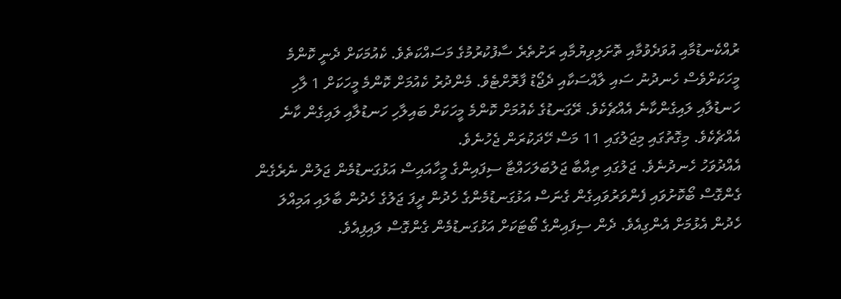ރުއްކެނޑުމާއި އުވަދެވުމާއި ތޮށަލިވިޔުމާއި ރަށުތެރެ ސާފުކުރުމުގެ މަސައްކަތެވެ. ކެއުމަކަށް ދެނީ ކޮންމެ މީހަކަށްވެސް ހެނދުނު ސައި ލާއްސަކާއި ދެޖޯޑު ފާރޮށްޓެވެ. މެންދުރު ކެއުމަށް ކޮންމެ މީހަކަށް 1 ލާހި ހަނޑުލާއި ލައިގެންކާނެ އެއްޗެކެވެ. ރޭގަނޑުގެ ކެއުމަށް ކޮންމެ މީހަކަށް ބައިލާހި ހަނޑުލާއި ލައިގެން ކާނެ އެއްޗެކެވެ. މިގޮތުގައި މިޖަލުގައި 11 މަސް ހޭދަކުރަން ޖެހުނެވެ.
އެއްދުވަހު ހެނދުނެވެ. ޖަލުގައި ތިއްބާ ޖަލުބަލަހައްޓާ ސިފައިންގެ މީހާއައިސް އަޅުގަނޑުމެން ޖަލުން ނެރެގެން ގެންގޮސް ބޯކޮށުވައި ފެންވަރުވައިގެން ގެނަސް އަޅުގަނޑުމެންގެ ހެދުން ދީފަ ޖަލުގެ ހެދުން ބާލައި އަމިއްލަ ހެދުން އެޅުމަށް އެންގިއެވެ. ދެން ސިފައިންގެ ބޯޓަކަށް އަޅުގަނޑުމެން ގެންގޮސް ލައިފިއެވެ.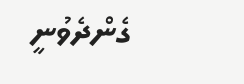ގެންދެވުނީ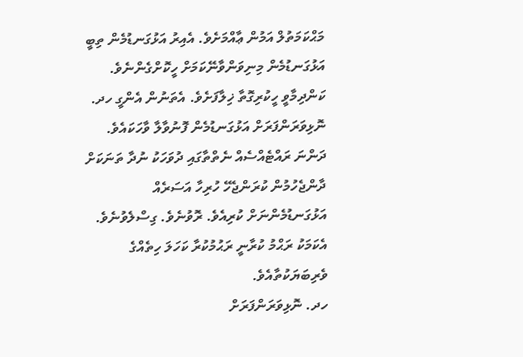މަޙްކަމަތުލް އަމުން ޢާއްމަށެވެ. އެއިރު އަޅުގަނޑުމެން ތިބީ އަޅުގަނޑުމެން މިނިވަންވާނޭކަމަށް ހީކޮށްގެންނެވެ. ކަންދިމާވީ ހީކުރިގޮތާ ޚިލާފަށެވެ. އެތަނުން އެންގީ ހދ. ނޮޅިވަރަންފަރަށް އަޅުގަނޑުމެން ފޮނުވާލާ ވާހަކައެވެ. ދަންނަ ރައްޓެއްސެއް ނެތްތާގައި ދުވަހަކު ނުދާ ތަނަކަށް ދާންޖެހުމުން ކުރަންޖެހޭ ހުރިހާ އަސަރެއް އަޅުގަނޑުމެންނަށް ކުރިއެވެ. ރޮވުނެވެ. ގިސްލެވުނެވެ. އެކަމަކު ރަޙްމު ކުރާނީ ރަޙުމުކުރާ ކަހަލަ ހިތެއްގެ ވެރިބަޔަކުތާއެވެ.
ހދ. ނޮޅިވަރަންފަރަށް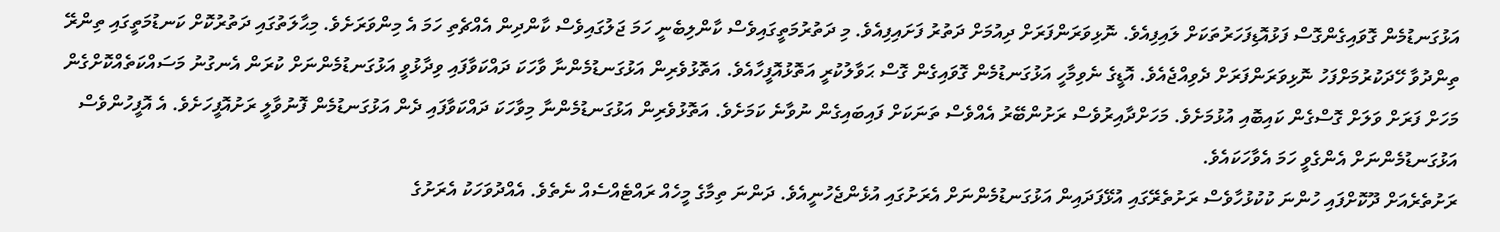އަޅުގަނޑުމެން ގޮވައިގެންގޮސް ފަޅުއޮޑިފަހަރުތަކަށް ލައިފިއެވެ. ނޮޅިވަރަންފަރަށް ދިއުމަށް ދަތުރު ފަށައިފިއެވެ. މި ދަތުރުމަތީގައިވެސް ކާންލިބެނީ ހަމަ ޖަލުގައިވެސް ކާންދިން އެއްޗެތި ހަމަ އެ މިންވަރަށެވެ. މިޙާލަތުގައި ދަތުރުކޮށް ކަނޑުމަތީގައި ތިންރޭ ތިންދުވާ ހޭދަކުރުމަށްފަހު ނޮޅިވަރަންފަރަށް ދެވިއްޖެއެވެ. އޮޑީގެ ނެވިމާހީ އަޅުގަނޑުމެން ގޮވައިގެން ގޮސް ޙަވާލުކުރީ އަތޮޅުއޮފީހާއެވެ. އަތޮޅުވެރިން އަޅުގަނޑުމެންނާ ވާހަކަ ދައްކަވާފައި ވިދާޅުވީ އަޅުގަނޑުމެންނަށް ކުރަން އެނގުނު މަސައްކަތެއްކޮށްގެން މަހަށް ފަރަށް ވަލަށް ގޮސްގެން ކައިބޮއި އުޅުމަށެވެ. މަހަށްދާއިރުވެސް ރަށުންބޭރު އެއްވެސް ތަނަކަށް ފައިބައިގެން ނުވާނެ ކަމަށެވެ. އަތޮޅުވެރިން އަޅުގަނޑުމެންނާ މިވާހަކަ ދައްކަވާފައި ދެން އަޅުގަނޑުމެން ފޮނުވާލީ ރަށުއޮފީހަށެވެ. އެ އޮފީހުންވެސް އަޅުގަނޑުމެންނަށް އެންގެވީ ހަމަ އެވާހަކައެވެ.
ރަށުތެރެއަށް ދޫކޮށްފައި ހުންނަ ކުކުޅުހާވެސް ރަށުތެރޭގައި އުޅޭފަދައިން އަޅުގަނޑުމެންނަށް އެރަށުގައި އުޅެންޖެހުނީއެވެ. ދަންނަ ތިމާގެ މީހެއް ރައްޓެއްސެއް ނެތެވެ. އެއްދުވަހަކު އެރަށުގެ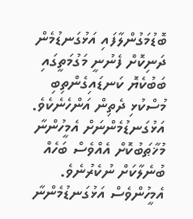ބޮޑުމަގުންލާފައި އަޅުގަނޑުމެން ދަނިކޮށް ފެނުނީ މަގުމަތީގައި ބަބުކެޔޮ ކަނޑައިގެންތިބި މުސްކުޅި ދެތިން އަންހެނެކެވެ. އަޅުގަނޑުމެންނަށް އެމީހުންނާ މުޚާޠަބުކޮށް އެއްވެސް ބަހެއް ބުނެލާކަށް ނުކެރުނެވެ. އެމީހުންވެސް އަޅުގަނޑުމެންނާ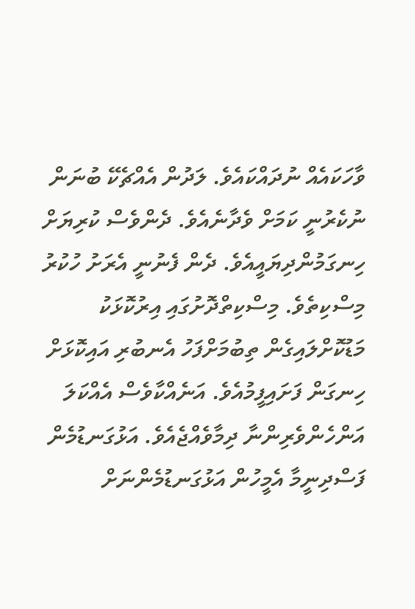ވާހަކައެއް ނުދައްކައެވެ. ލަދުން އެއްޗެކޭ ބުނަން ނުކެރުނީ ކަމަށް ވެދާނެއެވެ. ދެންވެސް ކުރިޔަށް ހިނގަމުންދިޔައީއެވެ. ދެން ފެނުނީ އެރަށު ހުކުރު މިސްކިތެވެ. މިސްކިތްދޮށުގައި އިރުކޮޅަކު މަޑުކޮށްލައިގެން ތިބުމަށްފަހު އެނބުރި އައިކޮޅަށް ހިނގަން ފަށައިފީމުއެވެ. އަނެއްކާވެސް އެއްކަލަ އަންހެންވެރިންނާ ދިމާވެއްޖެއެވެ. އަޅުގަނޑުމެން ފަސްދިނީމާ އެމީހުން އަޅުގަނޑުމެންނަށް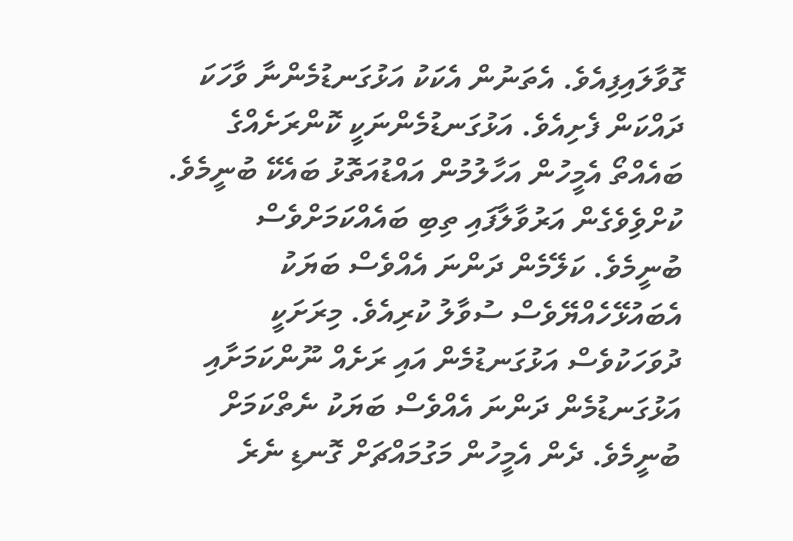ގޮވާލައިފިއެވެ. އެތަނުން އެކަކު އަޅުގަނޑުމެންނާ ވާހަކަ ދައްކަން ފެށިއެވެ. އަޅުގަނޑުމެންނަކީ ކޮންރަށެއްގެ ބައެއްތޯ އެމީހުން އަހާލުމުން އައްޑުއަތޮޅު ބައެކޭ ބުނީމެވެ. ކުށްވެިވެގެން އަރުވާލާފައި ތިބި ބައެއްކަމަށްވެސް ބުނީމެވެ. ކަލޭމެން ދަންނަ އެއްވެސް ބަޔަކު އެބައުޅޭހެއްޔޭވެސް ސުވާލު ކުރިއެވެ. މިރަށަކީ ދުވަހަކުވެސް އަޅުގަނޑުމެން އައި ރަށެއް ނޫންކަމަށާއި އަޅުގަނޑުމެން ދަންނަ އެއްވެސް ބަޔަކު ނެތްކަމަށް ބުނީމެވެ. ދެން އެމީހުން މަގުމައްޗަށް ގޮނޑި ނެރެ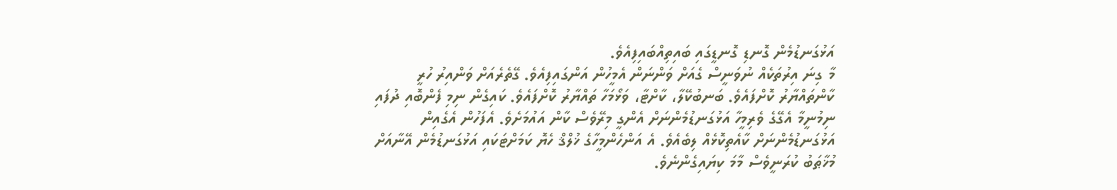އަޅުގަނޑުމެން ގޮނޑި ގޮނޑީގައި ބައިތިއްބައިފިއެވެ.
މާ ގިނަ އިރުތަކެއް ނުވަނީސް ގެއަށް ވަންނަން އެމީހުން އަންގައިފިއެވެ. ގޭތެރެއަށް ވަންއިރު ހުރީ ކާންތައްޔާރު ކޮށްފައެވެ. ބަނބުކޭލާ، ކާށްޓާ، ވަޅޯމަހާ ތައްޔާރު ކޮށްފައެވެ. ކައިގެން ނިމި ފެންބޮއި ދުފައި ނިމުނީމާ އެގޭގެ ވެރިމީހާ އަޅުގަނޑުމެންނަށް އެންގީ މިރޭވެސް ކާން އައުމަށެވެ. އެފަހުން އެގެއިން އަޅުގަނޑުމެންނަށް ކާއެތިކޮޅެއް ލިބެއެވެ. އެ އަންހެންމީހާގެ ޚުލްޤް ހެޔޮ ކަމަށްޓަކައި އަޅުގަނޑުމެން އޭނާއަށް މުޚާޠަބު ކުރަނީވެސް މާމަ ކިޔައިގެންނެވެ.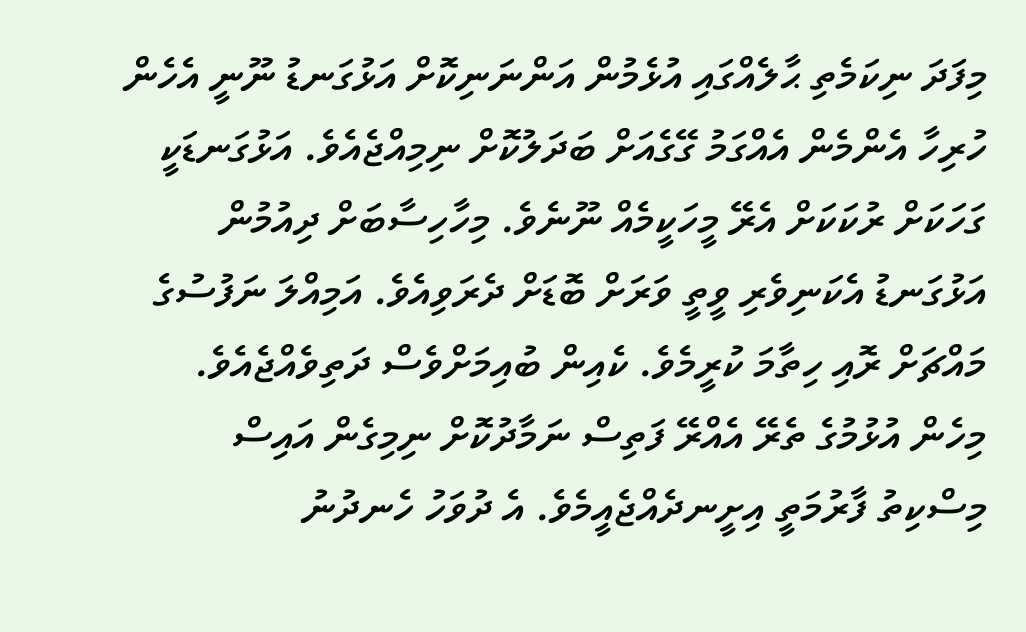މިފަދަ ނިކަމެތި ޙާލެއްގައި އުޅެމުން އަންނަނިކޮށް އަޅުގަނޑު ނޫނީ އެހެން ހުރިހާ އެންމެން އެއްގަމު ގޭގެއަށް ބަދަލުކޮށް ނިމިއްޖެއެވެ. އަޅުގަނޑަކީ ގަހަކަށް ރުކަކަށް އެރޭ މީހަކީމެއް ނޫނެވެ. މިހާހިސާބަށް ދިއުމުން އަޅުގަނޑު އެކަނިވެރި ވީތީ ވަރަށް ބޮޑަށް ދެރަވިއެވެ. އަމިއްލަ ނަފުސުގެ މައްޗަށް ރޮއި ހިތާމަ ކުރީމެވެ. ކެއިން ބުއިމަށްވެސް ދަތިވެއްޖެއެވެ. މިހެން އުޅުމުގެ ތެރޭ އެއްރޭ ފަތިސް ނަމާދުކޮށް ނިމިގެން އައިސް މިސްކިތު ފާރުމަތީ އިށީނދެއްޖެއީމެވެ. އެ ދުވަހު ހެނދުނު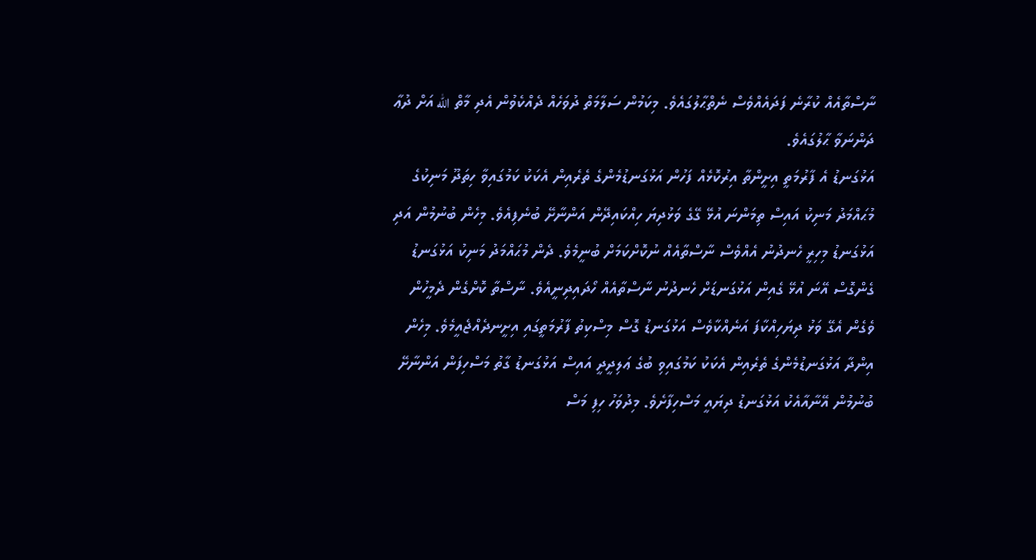ނާސްތާއެއް ކުރާނެ ފަދައެއްވެސް ނެތްޙާލުގައެވެ. މިކަމުން ސަލާމަތް ދުވަހެއް ދެއްކެވުން އެދި މާތް الله އަށް ދުޢާ ދަންނަވާ ޙާލުގައެވެ.
އަޅުގަނޑު އެ ފާރުމަތީ އިށީންތާ އިރުކޮޅެއް ފަހުން އަޅުގަނޑުމެންގެ ތެރެއިން އެކަކު ކަމުގައިވާ ހިތަދޫ މަނިކުގެ މުޙައްމަދު މަނިކު އައިސް ތިމަންނަ އުޅޭ ގޭގެ ވަޅުދިޔަ ހިއްކައިދޭން އަންނާށޭ ބުނެފިއެވެ. މިހެން ބުނުމުން އަދި އަޅުގަނޑު މިހިރީ ހެނދުނު އެއްވެސް ނާސްތާއެއް ނުކޮށްކަމަށް ބުނީމެވެ. ދެން މުޙައްމަދު މަނިކު އަޅުގަނޑު ގެންގޮސް އޭނަ އުޅޭ ގެއިން އަޅުގަނޑަށް ހެނދުނު ނާސްތާއެއް ހޯދައިދިނީއެވެ. ނާސްތާ ކޮށްގެން ދެމީހުން ވެގެން އެގޭ ވަޅު ދިޔަހިއްކާފަ އަނެއްކާވެސް އަޅުގަނޑު ގޮސް މިސްކިތު ފާރުމަތީގައި އިށީނދެއްޖެއީމެވެ. މިހެން އިންދާ އަޅުގަނޑުމެންގެ ތެރެއިން އެކަކު ކަމުގައިވި ބުގެ ޢަލިދީދީ އައިސް އަޅުގަނޑު ގާތު މަސްހިފަން އަންނާށޭ ބުނުމުން އޭނާއާއެކު އަޅުގަނޑު ދިޔައީ މަސްހިފާށެވެ. މިދުވަހު ހިފި މަސް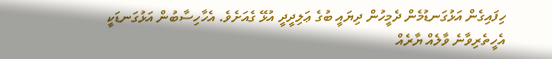ހިފައިގެން އަޅުގަނޑުމެން ދެމީހުން ދިޔައީ ބުގެ ޢަލިދީދީ އުޅޭ ގެއަށެވެ. އެހާހިސާބުން އަޅުގަނޑަކީ އެހީތެރިވާނެ ވާލެއް ޔާރެއް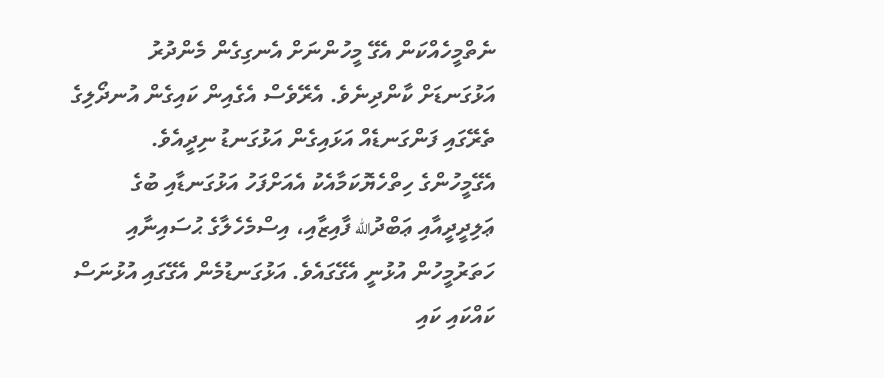ނެތްމީހެއްކަން އެގޭ މީހުންނަށް އެނގިގެން މެންދުރު އަޅުގަނޑަށް ކާންދިނެވެ. އެރޭވެސް އެގެއިން ކައިގެން އުނދޯލިގެ ތެރޭގައި ފަންގަނޑެއް އަޅައިގެން އަޅުގަނޑު ނިދީއެވެ.
އެގޭމީހުންގެ ހިތްހެޔޮކަމާއެކު އެއަށްފަހު އަޅުގަނޑާއި ބުގެ ޢަލިދީދީއާއި ޢަބްދުالله ފާއިޒާއި، އިސްމެހެލާގެ ޙުސައިނާއި ހަތަރުމީހުން އުޅުނީ އެގޭގައެވެ. އަޅުގަނޑުމެން އެގޭގައި އުޅުނަސް ކައްކައި ކައި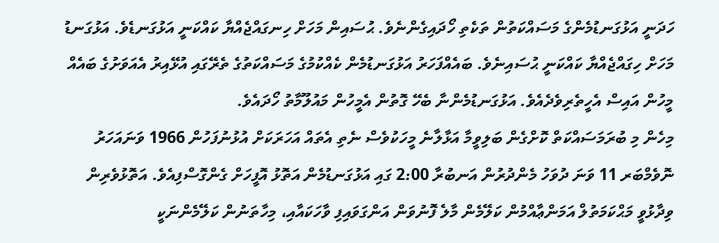ހަދަނީ އަޅުގަނޑުމެންގެ މަސައްކަތުން ތަކެތި ހޯދައިގެންނެވެ. ޙުސައިން މަހަށް ހިނގައްޖެއްޔާ ކައްކަނީ އަޅުގަނޑެވެ. އަޅުގަނޑު މަހަށް ހިގައްޖެއްޔާ ކައްކަނީ ޙުސައިނެވެ. ބައެއްފަހަރު އަޅުގަނޑުމެން ކެއްކުމުގެ މަސައްކަތުގެ ތެރޭގައި އުޅޭއިރު އެއަވަށުގެ ބައެއް މީހުން އައިސް އެހީތެރިވެދެއެވެ. އަޅުގަނޑުމެންނާ ބެހޭ ގޮތުން އެމީހުން މައުލޫމާތު ހޯދައެވެ.
މިހެން މި ބުރަމަސައްކަތް ކޮށްގެން ބަލިވީމާ އަޅާލާނެ މީހަކުވެސް ނެތި އެތައް އަހަރަކަށް އުޅުނުފަހުން 1966 ވަނައަހަރު ނޮވެމްބަރ 11 ވަނަ ދުވަހު މެންދުރުން އަނބުރާ 2:00 ގައި އަޅުގަނޑުމެން އަތޮޅު އޮފީހަށް ގެންގޮސްފިއެވެ. އަތޮޅުވެރިން ވިދާޅުވީ މަޙްކަމަތުލް އަމަންޢާއްމުން ކަލޭމެން މާލެ ފޮނުވަން އަންގަވައިފި ވާހަކައާއި، މިހާތަނުން ކަލޭމެންނަކީ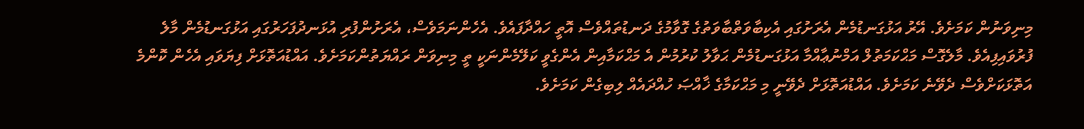މިނިވަނުން ކަމަށެވެ. އޭރު އަޅުގަނޑުމެން އެރަށުގައި އެކިބާވަތްބާވަތުގެ ގޮވާމުގެ ދަނޑުތައްވެސް އޮތީ ހައްދާފައެވެ. އެހެންނަމަވެސް، އެރަށުންފުރި އުޅަނދުފަހަރުގައި އަޅުގަނޑުމެން މާލެ ފުރުވައިފިއެވެ. މާލެގޮސް މަޙްކަމަތުލް އަމްނުޢާއްމާ އަޅުގަނޑުމެން ޙަވާލު ކުރުމުން އެ މަޙްކަމާއިން އެންގެވީ ކަލޭމެންނަކީ ތީ މިނިވަން ރައްޔަތުންކަމަށެވެ. އައްޑުއަތޮޅަށް ފިޔަވައި އެހެން ކޮންމެ އަތޮޅަކަށްވެސް ދެވޭނެ ކަމަށެވެ. އައްޑުއަތޮޅަށް ދެވޭނީ މި މަޙްކަމާގެ ޚާއްޞަ ހުއްދައެއް ލިބިގެން ކަމަށެވެ.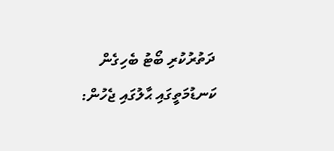ދަތުރުކުރި ބޯޓު ބެހިގެން ކަނޑުމަތީގައި ޙާލުގައި ޖެހުން: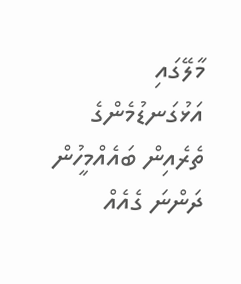މާލޭގައި އަޅުގަނޑުމެންގެ ތެރެއިން ބައެއްމީހުން ދަންނަ ގެއެއް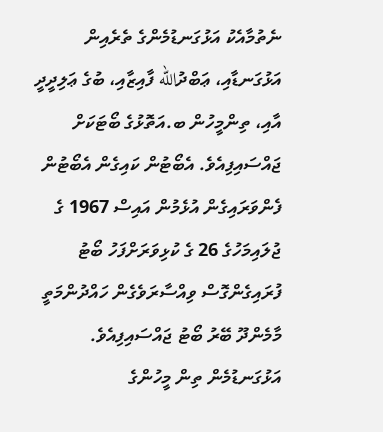ނެތުމާއެކު އަޅުގަނޑުމެންގެ ތެރެއިން އަޅުގަނޑާއި، ޢަބްދުالله ފާއިޒާއި، ބުގެ ޢަލިދީދީ އާއި، ތިންމީހުން ބ.އަތޮޅުގެ ބޯޓަކަށް ޖައްސައިފިއެވެ. އެބޯޓުން ކައިގެން އެބޯޓުން ފެންވަރައިގެން އުޅެމުން އައިސް 1967 ގެ ޖުލައިމަހުގެ 26 ގެ ކުޅިވަރަށްފަހު ބޯޓު ފުރައިގެންގޮސް ވިއްސާރަވެގެން ހައްދުންމަތީ މާމެންދޫ ބޭރު ބޯޓު ޖައްސައިފިއެވެ. އަޅުގަނޑުމެން ތިން މީހުންގެ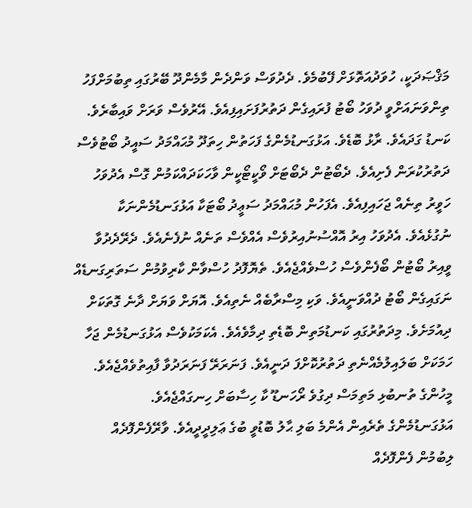މަޤްޞަދަކީ، ހުވަދުއަތޮޅަށް ފޭބުމެވެ. ދެދުވަސް ވަންދެން މާމެންދޫ ބޭރުގައި ތިބުމަށްފަހު ތިންވަނައަށްވީ ދުވަހު ބޯޓު ފުރައިގެން ދަތުރުފަށައިފިއެވެ. އޭރުވެސް ވަރަށް ވައިބާރެވެ. ކަނޑު ގަދައެވެ. ރާޅު ބޮޑެވެ. އަޅުގަނޑުމެންގެ ފަހަތުން ހިތަދޫ މުޙައްމަދު ސައީދު ބޯޓުވެސް ދަތުރުކުރަން ފެށިއެވެ. ދެބޯޓުން ދެބޯޓަށް ވޯކީޓޯކީން ވާހަކަދައްކަމުން ގޮސް އެދުވަހު ހަވީރު ތިނެއް ޖަހައިފިއެވެ. އެފަހުން މުޙައްމަދު ސަޢީދު ބޯޓަކާ އަޅުގަނޑުމެންނަކާ ނުގުޅެއެވެ. އެދުވަހު އިރު އޮއްސުނުއިރުވެސް އެއްވެސް ތަނެއް ނުފެނެއެވެ. ދެރޭދެދުވާ ވީއިރު ބޯޓުން ބޯފެންވެސް ހުސްވެއްޖެއެވެ. ތެޔޮފޮދު ހުސްވާން ކާރިވުމުން ސަތަރިގަނޑެއް ނަގައިގެން ބޯޓު ދުއްވަނީއެވެ. ވަކި މިސްރާބެއް ނެތިއެވެ. އޮޔަށް ވަޔަށް ދާނެ ގޮތަކަށް ދިއުމަށެވެ. މިދަތުރުގައި ކަނޑުމަތިން ބޮޑެތި ދިމާވެއެވެ. އެކަމަކުވެސް އަޅުގަނޑުމެން ޖަހާ ހަމަކަށް ބަލައިލުމެއްނެތި ދަތުރުކޮށްފަ ދަނީއެވެ. ފަނަރަރޭ ފަނަރަދުވާ ފާއިތުވެއްޖެއެވެ. މީހުންގެ ތުނބުޅި މަތިމަސް ދިގުވެ ރޯހަނޑޫ ކާ ހިސާބަށް ހިނގައްޖެއެވެ.
އަޅުގަނޑުމެންގެ ތެރެއިން އެންމެ ބަލި ޙާލު ބޮޑުވީ ބުގެ ޢަލިދީދީއެވެ. ވާރޭފެންފޮދެއް ލިބުމުން ފެންފޮދެއް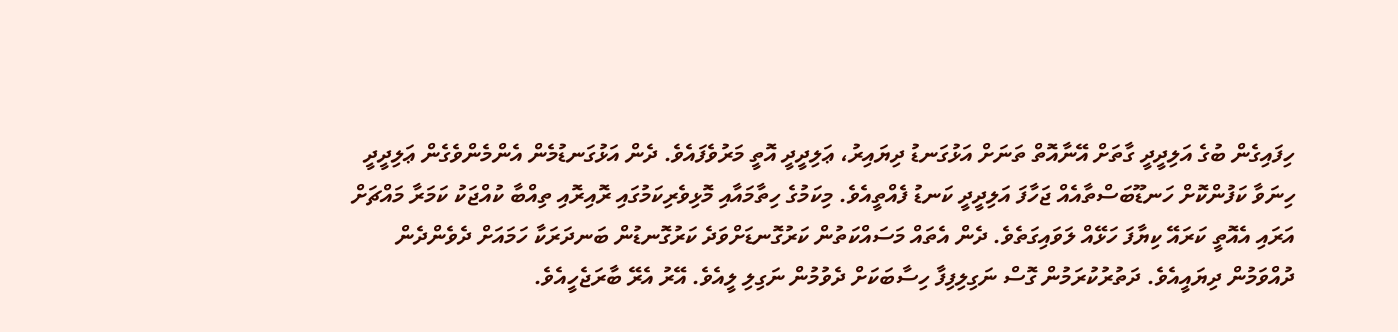ހިފައިގެން ބުގެ އަލިދީދީ ގާތަށް އޭނާއޮތް ތަނަށް އަޅުގަނޑު ދިޔައިރު، ޢަލިދީދީ އޮތީ މަރުވެފައެވެ. ދެން އަޅުގަނޑުމެން އެންމެންވެގެން ޢަލިދީދީ ހިނަވާ ކަފުންކޮށް ހަނޑޫބަސްތާއެއް ޖަހާފަ އަލިދީދީ ކަނޑު ފެއްތީއެވެ. މިކަމުގެ ހިތާމައާއި މޮޅިވެރިކަމުގައި ރޮއިރޮއި ތިއްބާ ކުއްޖަކު ކަމަރާ މައްޗަށް އަރައި އެއޮތީ ކަރައޭ ކިޔާފަ ހަޅޭއް ލަވައިގަތެވެ. ދެން އެތައް މަސައްކަތުން ކަރުގޮނޑަށްވަދެ ކަރުގޮނޑުން ބަނދަރަކާ ހަމައަށް ދެވެންދެން ދުއްވަމުން ދިޔައީއެވެ. ދަތުރުކުރަމުން ގޮސް ނަގިލިފިފާ ހިސާބަކަށް ދެވުމުން ނަގިލި ލީއެވެ. އޭރު އެރޭ ބާރަޖެހީއެވެ.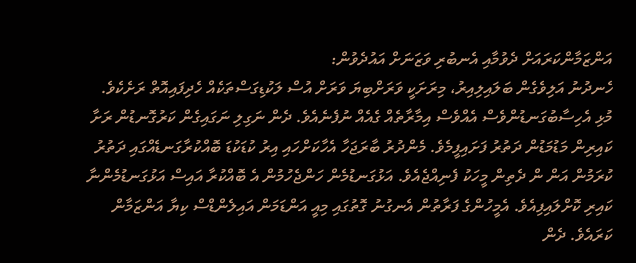އަންޒަމާންކަރައަށް ދެވުމާއި އެނބުރި ވަޒަނަށް އައުދެވުން:
ހެނދުނު އަލިވެގެން ބަލައިލިއިރު، މިރަށަކީ ވަރަށްބިޔަ ވަރަށް އުސް ލަކުޑިގަސްތަކެއް ހެދިފައިއޮތް ރަށެކެވެ. މުޅި އެހިސާބުގަނޑުންވެސް އެއްވެސް އިމާރާތެއް ގެއެއް ނުފެނެއެވެ. ދެން ނަގިލި ނަގައިގެން ކަރުގޮނޑުން ރަށާ ކައިރިން މަޑުމަޑުން ދަތުރު ފަށައިފީމެވެ. މެންދުރު ބާރަޖަހާ އެހާކަށްހައި އިރު ކުޑަކުޑަ ބޮއްކުރާގަނޑެއްގައި ދަތުރު ކުރަމުން އަން ން ދެތިން މީހަކު ފެނިއްޖެއެވެ. އަޅުގަނޑުމެން ހަންޖެހުމުން އެ ބޮއްކުރާ އައިސް އަޅުގަނޑުމެންނާ ކައިރި ކޮށްލައިފިއެވެ. އެމީހުންގެ ފަރާތުން އެނގުނު ގޮތުގައި މިއީ އަންޑަމަން އައިލެންޑްސް ކިޔާ އަންޒަމާން ކަރައެވެ. ދެން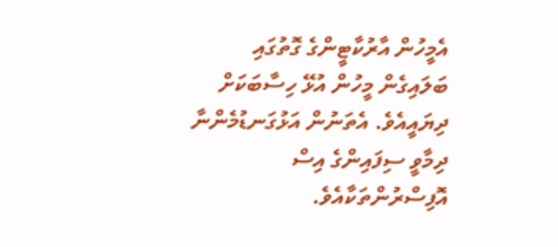އެމީހުން އާރުކާޓީންގެ ގޮތުގައި ބަލައިގެން މީހުން އުޅޭ ހިސާބަކަށް ދިޔައީއެވެ. އެތަނުން އަޅުގަނޑުމެންނާ ދިމާވީ ސިފައިންގެ އިސް އޮފިސްރުންތަކާއެވެ.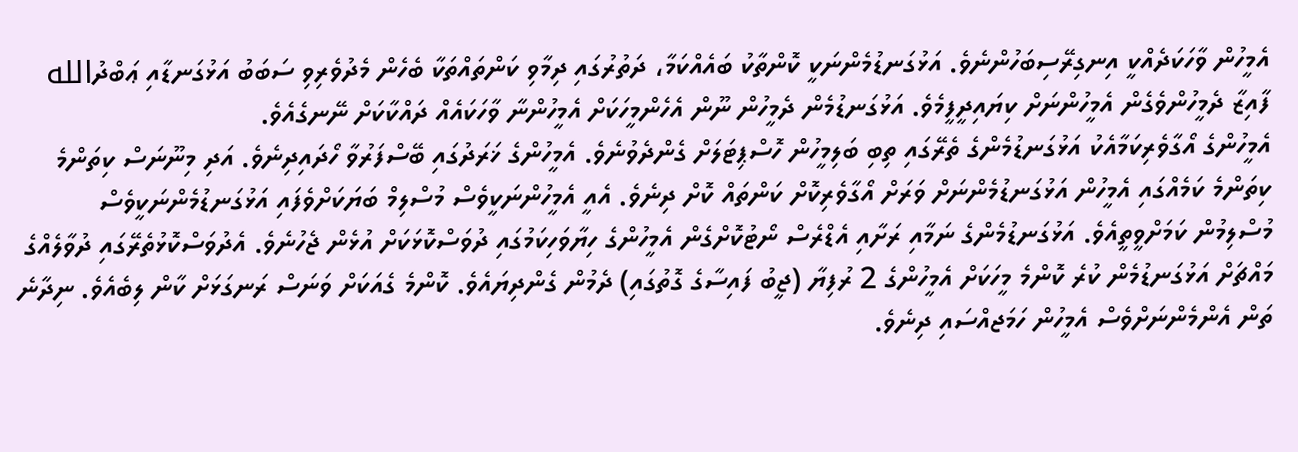އެމީހުން ވާހަކަދެއްކީ އިނގިރޭސިބަހުންނެވެ. އަޅުގަނޑުމެންނަކީ ކޮންތާކު ބައެއްކަމާ، ދަތުރުގައި ދިމާވި ކަންތައްތަކާ ބެހެން މެދުވެރިވި ސަބަބު އަޅުގަނޑާއި ޢަބްދުالله ފާއިޒާ ދެމީހުންވެގެން އެމީހުންނަށް ކިޔައިދީފީމެވެ. އަޅުގަނޑުމެން ދެމީހުން ނޫން އެހެންމީހަކަށް އެމީހުންނާ ވާހަކައެއް ދައްކާކަށް ނޭނގެއެވެ.
އެމީހުންގެ އޯގާވެރިކަމާއެކު އަޅުގަނޑުމެންގެ ތެރޭގައި ތިބި ބަލިމީހުން ހޮސްޕިޓަލަށް ގެންދެވުނެވެ. އެމީހުންގެ ޚަރަދުގައި ބޭސްފަރުވާ ހޯދައިދިނެވެ. އަދި މިނޫނަސް ކިތަންމެ ކިތަންމެ ކަމެއްގައި އެމީހުން އަޅުގަނޑުމެންނަށް ވަރަށް އޯގާވެރިކޮށް ކަންތައް ކޮށް ދިނެވެ. އެއީ އެމީހުންނަކީވެސް މުސްލިމް ބަޔަކަށްވެފައި އަޅުގަނޑުމެންނަކީވެސް މުސްލިމުން ކަމަށްވީތީއެވެ. އަޅުގަނޑުމެންގެ ނަމާއި ރަށާއި އެޑްރެސް ނޯޓުކޮށްގެން އެމީހުންގެ ހިޔާވަހިކަމުގައި ދުވަސްކޮޅަކަށް އުޅެން ޖެހުނެވެ. އެދުވަސްކޮޅުތެރޭގައި ދުވާލެއްގެ މައްޗަށް އަޅުގަނޑުމެން ކުރެ ކޮންމެ މީހަކަށް އެމީހުންގެ 2 ރުފިޔާ (ޖީބު ފައިސާގެ ގޮތުގައި) ދެމުން ގެންދިޔައެވެ. ކޮންމެ ގެއަކަށް ވަނަސް ރަނގަޅަށް ކާން ލިބެއެވެ. ނިދާނެ ތަން އެންމެންނަށްވެސް އެމީހުން ހަމަޖއްސައި ދިނެވެ.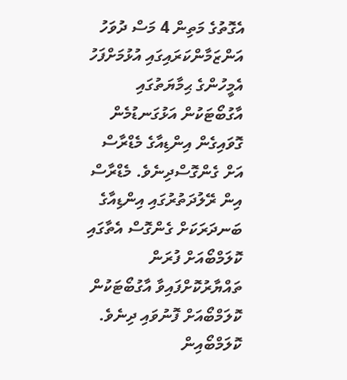އެގޮތުގެ މަތިން 4 މަސް ދުވަހު އަންޒަމާންކަރައިގައި އުޅުމަށްފަހު އެމީހުންގެ ޙިމާޔަތުގައި އާގުބޯޓަކުން އަޅުގަނޑުމެން ގޮވައިގެން އިންޑިއާގެ މެޑްރާސް އަށް ގެންގޮސްދިނެވެ. މެޑްރާސް އިން ރޭލުދަތުރުގައި އިންޑިއާގެ ބަނދަރަކަށް ގެންގޮސް އެތާގައި ކޮލަމްބޯއަށް ފުރަން ތައްޔާރުކޮށްފައިވާ އާގުބޯޓަކުން ކޮލަމްބޯއަށް ފޮނުވައި ދިނެވެ. ކޮލަމްބޯއިން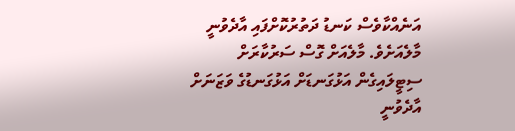އަނެއްކާވެސް ކަނޑު ދަތުރުކޮށްފައި އާދެވުނީ މާލެއަށެވެ. މާލެއަށް ގޮސް ސަރުކާރަށް ސިޓީލައިގެން އަޅުގަނޑަށް އަޅުގަނޑުގެ ވަޒަނަށް އާދެވުނީ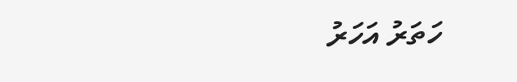ހަތަރު އަހަރު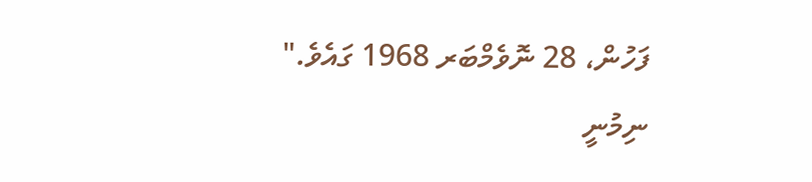ފަހުން، 28 ނޮވެމްބަރ 1968 ގައެވެ."
ނިމުނީ